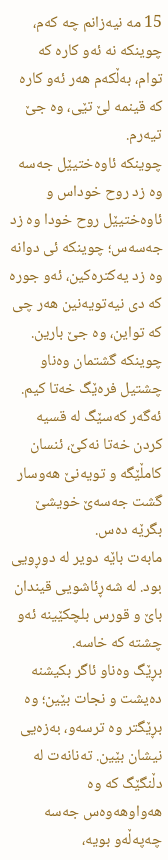15 مه نيەزانم چه کەم، چوینکه نه ئەو کاره که توام، بەڵکەم هەر ئەو کاره که قینمه لێ تێی، وه جێ تیەرم.
چوینکه ئاوەختیێل جەسه وه زد روح خوداس و ئاوەختیێل روح خودا وه زد جەسەس؛ چوینکه ئی دوانه وه زد یەکترەکین، ئەو جوره که دی نیەتویەنین هەر چی که تواین، وه جێ بارین.
چوینکه گشتمان وەناو چشتیل فرەێگ خەتا کیم. ئەگەر کەسێگ له قسیه کردن خەتا نەکێ، ئنسان کامڵێگه و تویەنێ هەوسار گشت جەسەێ خویشێ بگرێه دەس.
مابەت باێه دویر له دوڕویی بود. له شەڕئاشویی قیندان باێ و قورس بلچکێینه ئەو چشته که خاسه.
بڕێگ وەناو ئاگر بکیشنه دەیشت و نجات بێین؛ وه بڕێگتر وه ترسەو، بەزەیی نیشان بێین. تەنانەت له دڵنگێگ که وه هەواوهەوەس جەسه چەپەڵەو بویه،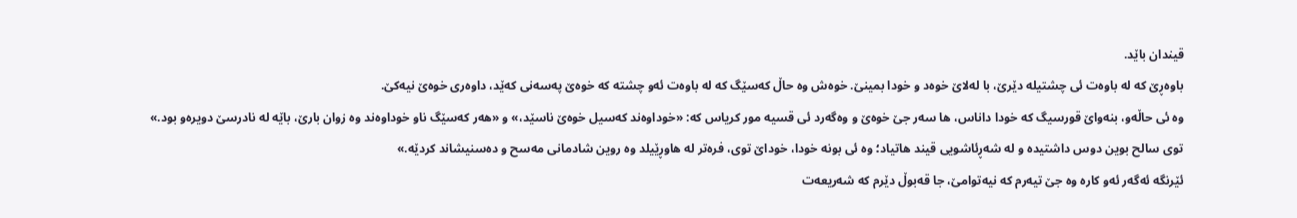قیندان باێد.
باوەڕێ که له باوەت ئی چشتیله دێرێ، با لەلاێ خوەد و خودا بمینێ. خوەش وه حاڵ کەسێگ که له باوەت ئەو چشته که خوەێ پەسەنی کەێد، داوەری خوەێ نیەکێ.
وه ئی حاڵەو، بنەواێ قورسیگ که خودا داناس، ها سەر جێ خوەێ و وەگەرد ئی قسیه مور کریاس که: «خوداوەند کەسیل خوەێ ناسێد،» و «هەر کەسێگ ناو خوداوەند وه زوان بارێ، باێه له نادرسێ دویرەو بود.»
توی سالح بوین دوس داشتیدە و له شەڕئاشویی قیند هاتیاد؛ وه ئی بونه خودا، خوداێ توی، فرەتر له هاوڕێیلد وه روین شادمانی مەسح و دەسنیشاند کردێه.»
ئێرنگه ئەگەر ئەو کاره وه جێ تیەرم که نیەتوامێ، جا قەبوڵ دێرم که شەریعەت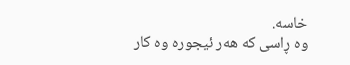خاسه.
وه ڕاسی که هەر ئیجوره وه کار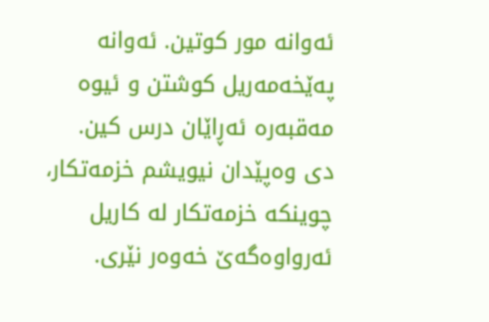ئەوانه مور کوتین. ئەوانه پەێخەمەریل کوشتن و ئیوه مەقبەره ئەڕاێان درس کین.
دی وەپێدان نیویشم خزمەتکار، چوینکه خزمەتکار له کاریل ئەرواوەگەێ خەوەر نێری.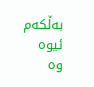بەڵکەم ئیوه وه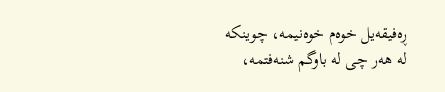ڕەفیقەیل خوەم خوەنیمه، چوینکه له هەر چی له باوگم شنەفتمه،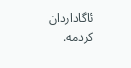ئاگاداردان کردمه.